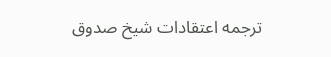ترجمه اعتقادات شيخ صدوق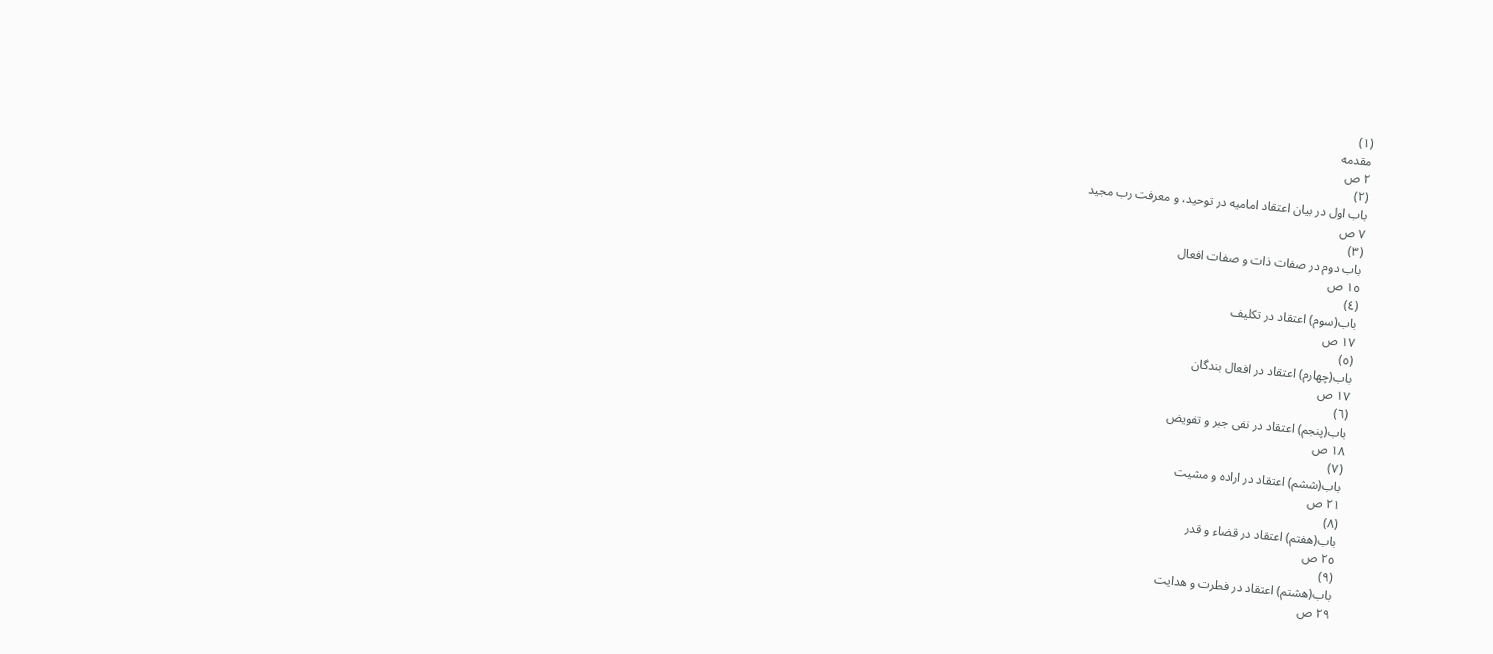(١)
مقدمه
٢ ص
(٢)
باب اول در بيان اعتقاد اماميه در توحيد، و معرفت رب مجيد
٧ ص
(٣)
باب دوم در صفات ذات و صفات افعال
١٥ ص
(٤)
باب(سوم) اعتقاد در تكليف
١٧ ص
(٥)
باب(چهارم) اعتقاد در افعال بندگان
١٧ ص
(٦)
باب(پنجم) اعتقاد در نفى جبر و تفويض
١٨ ص
(٧)
باب(ششم) اعتقاد در اراده و مشيت
٢١ ص
(٨)
باب(هفتم) اعتقاد در قضاء و قدر
٢٥ ص
(٩)
باب(هشتم) اعتقاد در فطرت و هدايت
٢٩ ص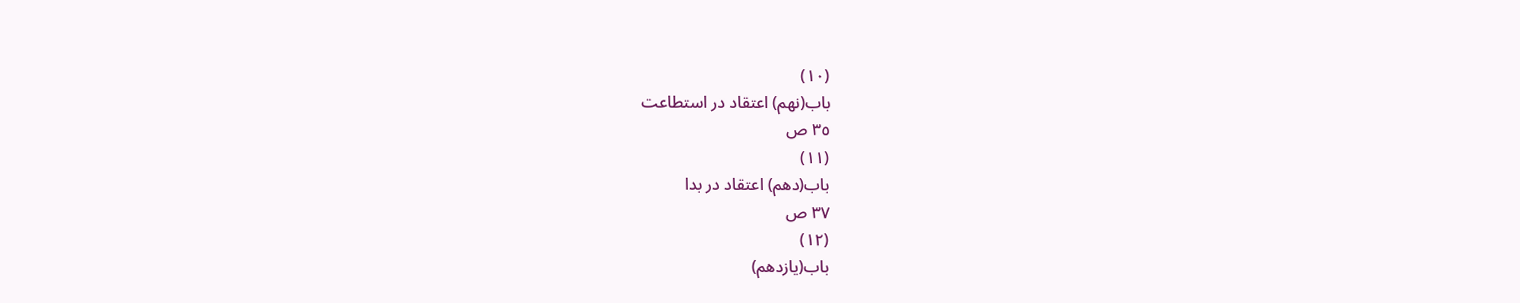(١٠)
باب(نهم) اعتقاد در استطاعت
٣٥ ص
(١١)
باب(دهم) اعتقاد در بدا
٣٧ ص
(١٢)
باب(يازدهم)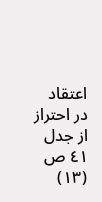اعتقاد در احتراز از جدل
٤١ ص
(١٣)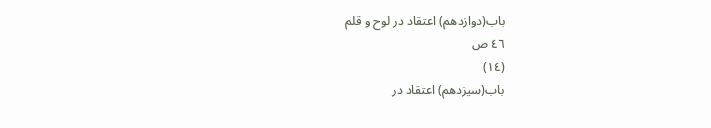باب(دوازدهم) اعتقاد در لوح و قلم
٤٦ ص
(١٤)
باب(سيزدهم) اعتقاد در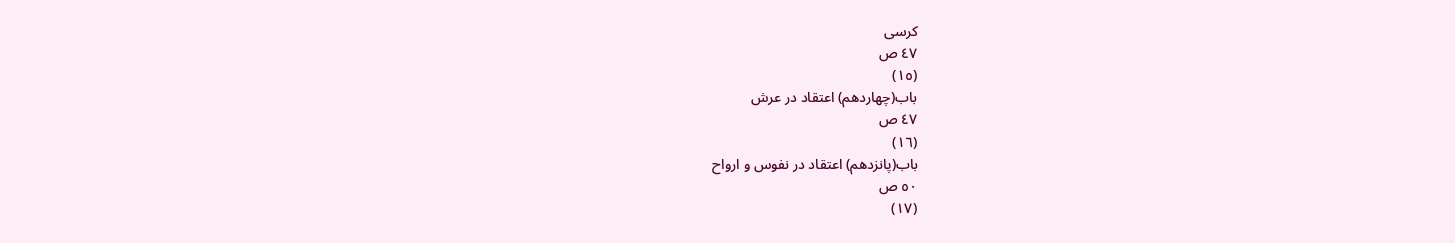كرسى
٤٧ ص
(١٥)
باب(چهاردهم) اعتقاد در عرش
٤٧ ص
(١٦)
باب(پانزدهم) اعتقاد در نفوس و ارواح
٥٠ ص
(١٧)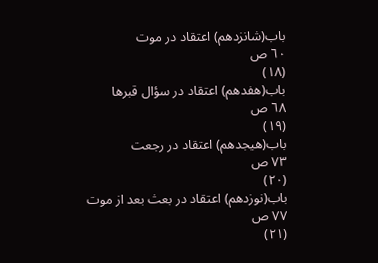باب(شانزدهم) اعتقاد در موت
٦٠ ص
(١٨)
باب(هفدهم) اعتقاد در سؤال قبرها
٦٨ ص
(١٩)
باب(هيجدهم) اعتقاد در رجعت
٧٣ ص
(٢٠)
باب(نوزدهم) اعتقاد در بعث بعد از موت
٧٧ ص
(٢١)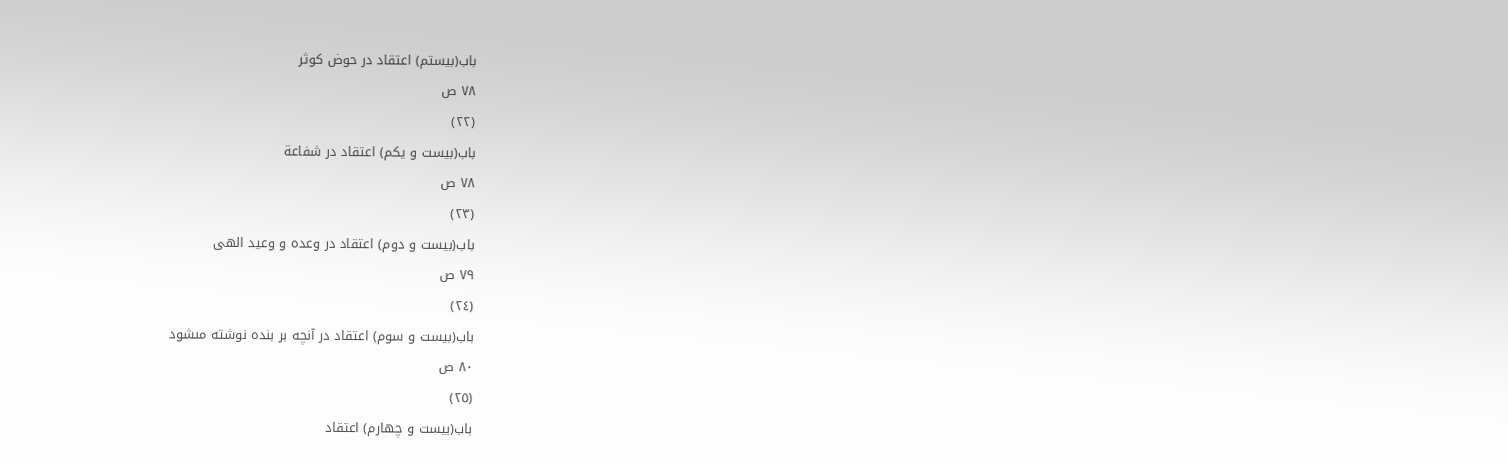باب(بيستم) اعتقاد در حوض كوثر
٧٨ ص
(٢٢)
باب(بيست و يكم) اعتقاد در شفاعة
٧٨ ص
(٢٣)
باب(بيست و دوم) اعتقاد در وعده و وعيد الهى
٧٩ ص
(٢٤)
باب(بيست و سوم) اعتقاد در آنچه بر بنده نوشته مىشود
٨٠ ص
(٢٥)
باب(بيست و چهارم) اعتقاد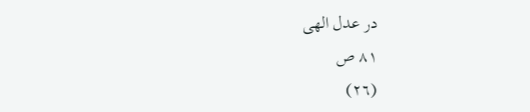در عدل الهى
٨١ ص
(٢٦)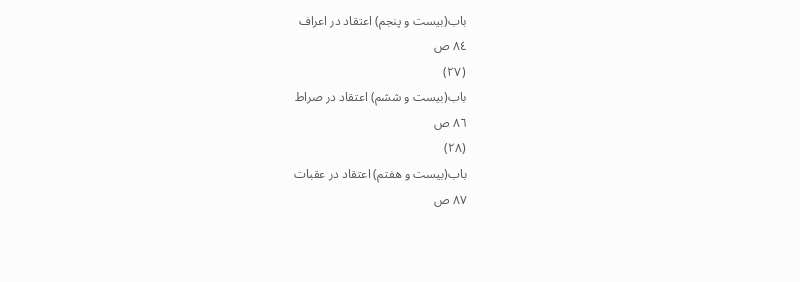باب(بيست و پنجم) اعتقاد در اعراف
٨٤ ص
(٢٧)
باب(بيست و ششم) اعتقاد در صراط
٨٦ ص
(٢٨)
باب(بيست و هفتم) اعتقاد در عقبات
٨٧ ص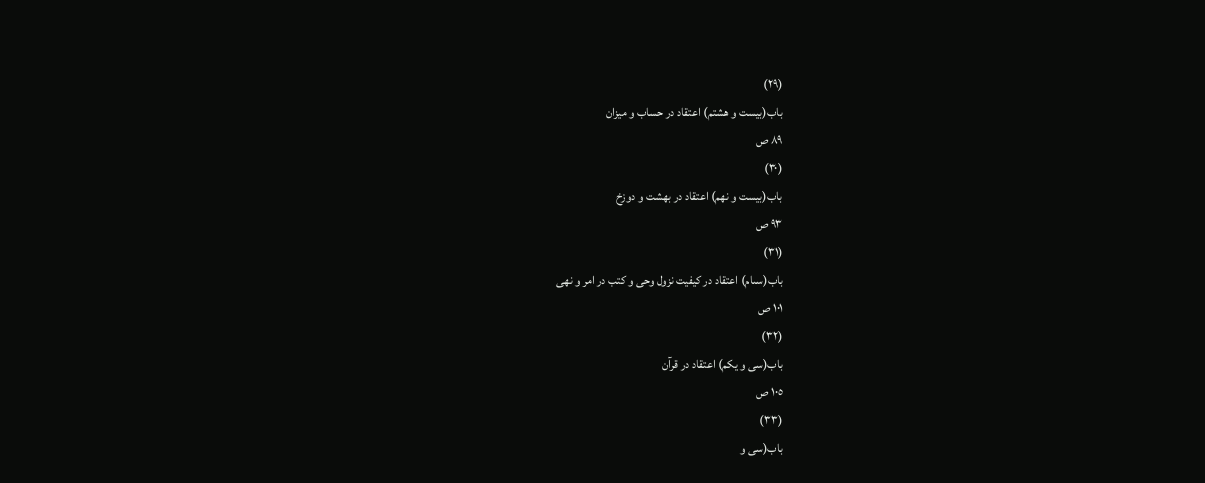(٢٩)
باب(بيست و هشتم) اعتقاد در حساب و ميزان
٨٩ ص
(٣٠)
باب(بيست و نهم) اعتقاد در بهشت و دوزخ
٩٣ ص
(٣١)
باب(سىام) اعتقاد در كيفيت نزول وحى و كتب در امر و نهى
١٠١ ص
(٣٢)
باب(سى و يكم) اعتقاد در قرآن
١٠٥ ص
(٣٣)
باب(سى و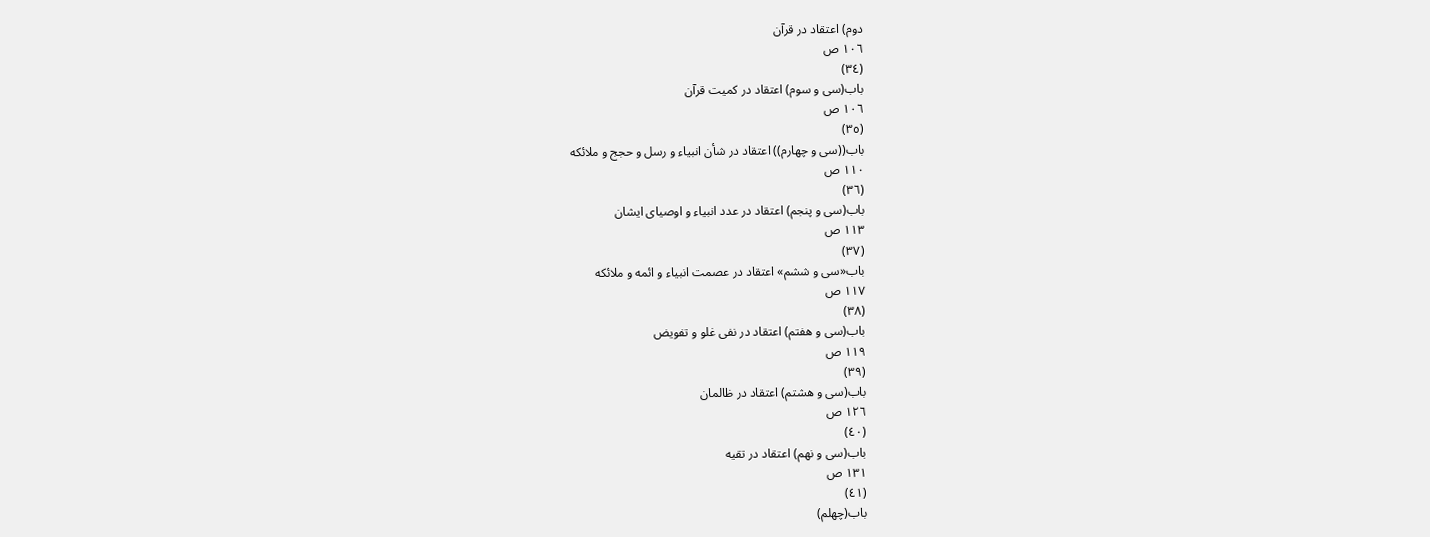دوم) اعتقاد در قرآن
١٠٦ ص
(٣٤)
باب(سى و سوم) اعتقاد در كميت قرآن
١٠٦ ص
(٣٥)
باب((سى و چهارم)) اعتقاد در شأن انبياء و رسل و حجج و ملائكه
١١٠ ص
(٣٦)
باب(سى و پنجم) اعتقاد در عدد انبياء و اوصياى ايشان
١١٣ ص
(٣٧)
باب«سى و ششم» اعتقاد در عصمت انبياء و ائمه و ملائكه
١١٧ ص
(٣٨)
باب(سى و هفتم) اعتقاد در نفى غلو و تفويض
١١٩ ص
(٣٩)
باب(سى و هشتم) اعتقاد در ظالمان
١٢٦ ص
(٤٠)
باب(سى و نهم) اعتقاد در تقيه
١٣١ ص
(٤١)
باب(چهلم)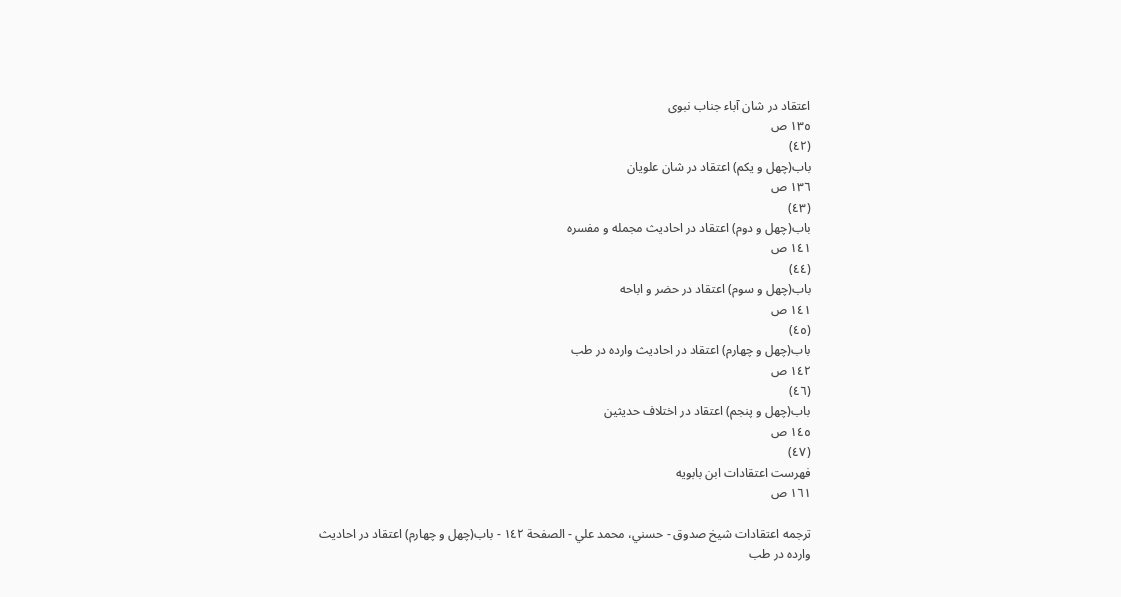اعتقاد در شان آباء جناب نبوى
١٣٥ ص
(٤٢)
باب(چهل و يكم) اعتقاد در شان علويان
١٣٦ ص
(٤٣)
باب(چهل و دوم) اعتقاد در احاديث مجمله و مفسره
١٤١ ص
(٤٤)
باب(چهل و سوم) اعتقاد در حضر و اباحه
١٤١ ص
(٤٥)
باب(چهل و چهارم) اعتقاد در احاديث وارده در طب
١٤٢ ص
(٤٦)
باب(چهل و پنجم) اعتقاد در اختلاف حديثين
١٤٥ ص
(٤٧)
فهرست اعتقادات ابن بابويه
١٦١ ص

ترجمه اعتقادات شيخ صدوق - حسني، محمد علي - الصفحة ١٤٢ - باب(چهل و چهارم) اعتقاد در احاديث وارده در طب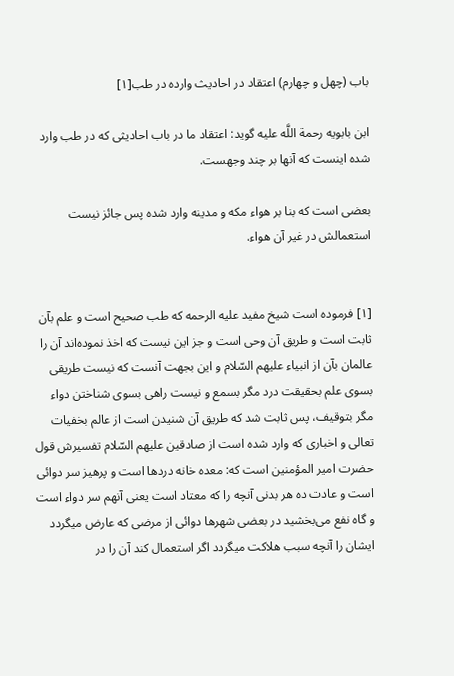باب (چهل و چهارم) اعتقاد در احاديث وارده در طب‌[١]

ابن بابويه رحمة اللَّه عليه گويد: اعتقاد ما در باب احاديثى كه در طب وارد شده اينست كه آنها بر چند وجهست.

بعضى است كه بنا بر هواء مكه و مدينه وارد شده پس جائز نيست استعمالش در غير آن هواء.


[١] فرموده است شيخ مفيد عليه الرحمه كه طب صحيح است و علم بآن ثابت است و طريق آن وحى است و جز اين نيست كه اخذ نموده‌اند آن را عالمان بآن از انبياء عليهم السّلام و اين بجهت آنست كه نيست طريقى بسوى علم بحقيقت درد مگر بسمع و نيست راهى بسوى شناختن دواء مگر بتوقيف، پس ثابت شد كه طريق آن شنيدن است از عالم بخفيات تعالى و اخبارى كه وارد شده است از صادقين عليهم السّلام تفسيرش قول حضرت امير المؤمنين است كه: معده خانه دردها است و پرهيز سر دوائى است و عادت ده هر بدنى آنچه را كه معتاد است يعنى آنهم سر دواء است و گاه نفع مى‌بخشيد در بعضى شهرها دوائى از مرضى كه عارض ميگردد ايشان را آنچه سبب هلاكت ميگردد اگر استعمال كند آن را در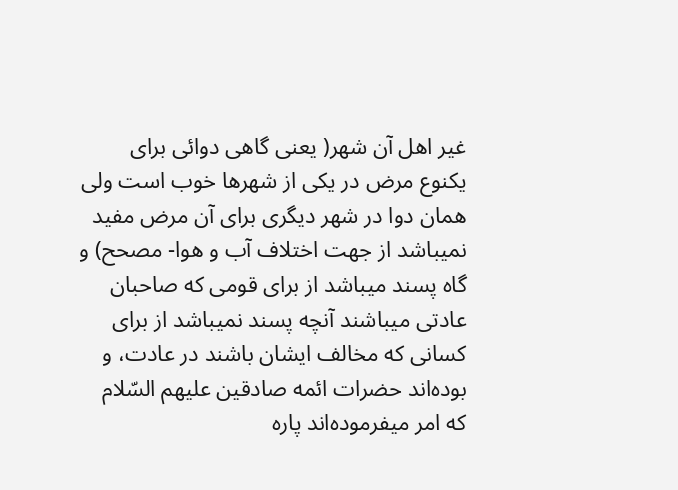غير اهل آن شهر( يعنى گاهى دوائى براى يكنوع مرض در يكى از شهرها خوب است ولى همان دوا در شهر ديگرى براى آن مرض مفيد نميباشد از جهت اختلاف آب و هوا- مصحح) و گاه پسند ميباشد از براى قومى كه صاحبان عادتى ميباشند آنچه پسند نميباشد از براى كسانى كه مخالف ايشان باشند در عادت، و بوده‌اند حضرات ائمه صادقين عليهم السّلام كه امر ميفرموده‌اند پاره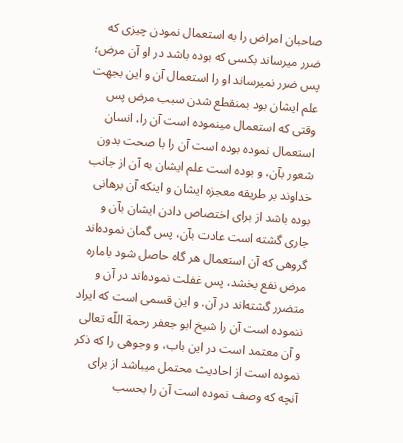صاحبان امراض را به استعمال نمودن چيزى كه ضرر ميرساند بكسى كه بوده باشد در او آن مرض؛ پس ضرر نميرساند او را استعمال آن و اين بجهت علم ايشان بود بمنقطع شدن سبب مرض پس وقتى كه استعمال مينموده است آن را، انسان استعمال نموده بوده است آن را با صحت بدون شعور بآن، و بوده است علم ايشان به آن از جانب خداوند بر طريقه معجزه ايشان و اينكه آن برهانى بوده باشد از براى اختصاص دادن ايشان بآن و جارى گشته است عادت بآن، پس گمان نموده‌اند گروهى كه آن استعمال هر گاه حاصل شود باماره مرض نفع بخشد، پس غفلت نموده‌اند در آن و متضرر گشته‌اند در آن. و اين قسمى است كه ايراد ننموده است آن را شيخ ابو جعفر رحمة اللّه تعالى و آن معتمد است در اين باب، و وجوهى را كه ذكر نموده است از احاديث محتمل ميباشد از براى آنچه كه وصف نموده است آن را بحسب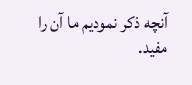آنچه ذكر نموديم ما آن را مفيد.